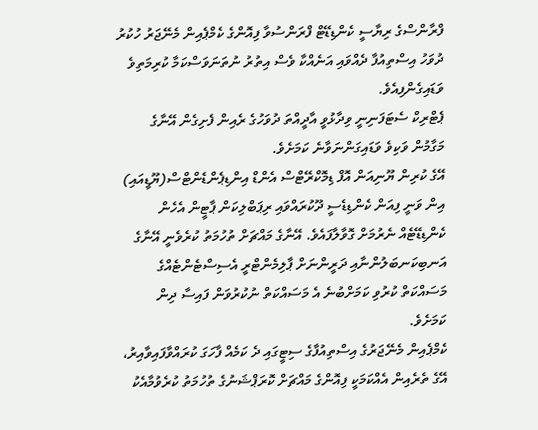ފްރާންސްގެ ރިޔާސީ ކެންޑިޑޭޓް ފްރަންސުވާ ފިއޮންގެ ކެމްޕެއިން މެނޭޖަރު ހުކުރު ދުވަހު އިސްތިއުފާ ދެއްވައި އަނެއްކާ ވެސް އިތުރު ނުތަނަވަސްކަމާ ކުރިމަތިވެ ވަޑައިގެންފިއެވެ.
ޕެޓްރިކް ސެޓަފަނިނީ ވިދާޅުވީ އާދީއްތަ ދުވަހުގެ ރެއިން ފެށިގެން އޭނާގެ މަގާމުން ވަކިވެ ވަޑައިގަންނަވާނެ ކަމަށެވެ.
އޭގެ ކުރިން ޔޫނިއަން އޮފް ޑިމޮކްރޭޓްސް އެންޑް އިންޑިޕެންޑެންޓްސް(ޔޫޑީއައި) އިން ވަނީ ފިއަން ކެންޑިޑެސީ ދޫކުރައްވައި ރިޕަބްލިކަން ޕާޓީން އެހެން ކެންޑިޑޭޓެއް ނެރުމަށް ގޮވާލާފައެވެ. އޭނާގެ މައްޗަށް ތުހުމަތު ކުރެވެނީ އޭނާގެ އަނބިކަނބަލުންނާއި ދަރީންނަށް ޕާލިމެންޓްރީ އެސިސްޓެންޓެއްގެ މަސައްކަތް ކުރުވި ކަމަށްބުނެ އެ މަސައްކަތް ނުކުރުވަން ފައިސާ ދިން ކަމަށެވެ.
ކެމްޕެއިން މެނޭޖަރުގެ އިސްތިއުފާގެ ސިޓީގައި ދެ ކަމެއް ފާހަގަ ކުރައްވާފައިވާއިރު، އޭގެ ތެރެއިން އެއްކަމަކީ ފިއޮންގެ މައްޗަށް ކޮރަޕްޝަނުގެ ތުހުމަތު ކުރެވުމާއެކު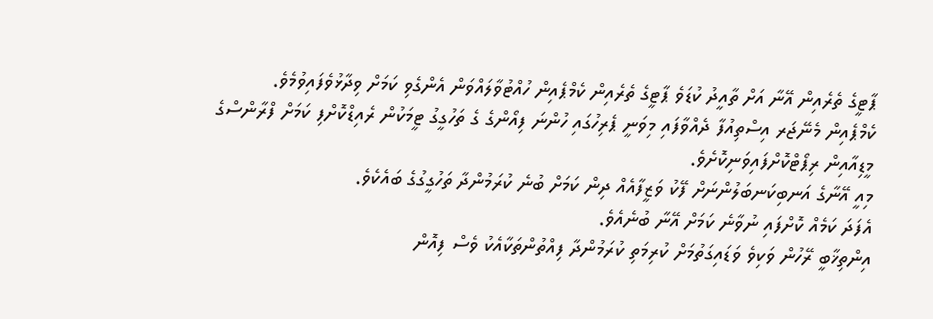ޕާޓީގެ ތެރެއިން އޭނާ އަށް ތާއީދު ކުޑަވެ ޕާޓީގެ ތެރެއިން ކެމްޕެއިން ހުއްޓުވާލައްވަން އެންގެވި ކަމަށް ވިދާޅުވެފައިވުމެވެ.
ކެމްޕެއިން މެނޭޖަރ އިސްތިއުފާ ދެއްވާފައި މިވަނީ ޕެރިހުގައި ހުންނަ ފިއޯންގެ ގެ ތަހުގީގު ޓީމަކުން ރެއިޑްކޮށްފި ކަމަށް ފްރާންސްގެ މީޑިއާއިން ރިޕޯޓްކޮށްފައިވަނިކޮށެވެ.
މިއީ އޭނާގެ އަނބިކަނބަލުންނަށް ފޭކު ވަޒީފާއެއް ދިން ކަމަށް ބުނެ ކުރަމުންދާ ތަހުގީގުގެ ބައެކެވެ.
އެފަދަ ކަމެއް ކޮށްފައި ނުވާނެ ކަމަށް އޭނާ ބުނެއެވެ.
އިންތިޚާބީ ރޭހުން ވަކިވެ ވަޑައިގަތުމަށް ކުރިމަތި ކުރަމުންދާ ފިއްތުންތަކާއެކު ވެސް ފިއޮން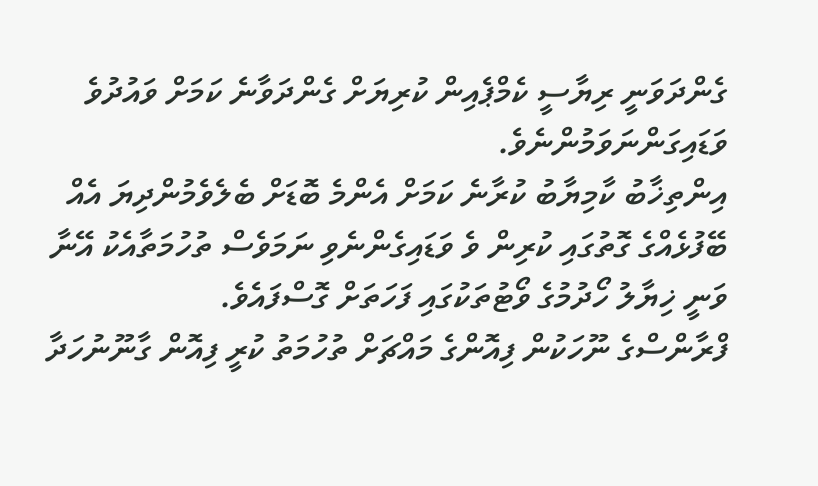ގެންދަވަނީ ރިޔާސީ ކެމްޕެއިން ކުރިޔަށް ގެންދަވާނެ ކަމަށް ވައުދުވެ ވަޑައިގަންނަވަމުންނެވެ.
އިންތިޚާބު ކާމިޔާބު ކުރާނެ ކަމަށް އެންމެ ބޮޑަށް ބެލެވެމުންދިޔަ އެއް ބޭފުޅެއްގެ ގޮތުގައި ކުރިން ވެ ވަޑައިގެންނެވި ނަމަވެސް ތުހުމަތާއެކު އޭނާ ވަނީ ޚިޔާލު ހޯދުމުގެ ވޯޓުތަކުގައި ފަހަތަށް ގޮސްފައެވެ.
ފްރާންސްގެ ނޫހަކުން ފިއޮންގެ މައްޗަށް ތުހުމަތު ކުރީ ފިއޮން ގާނޫނުހަދާ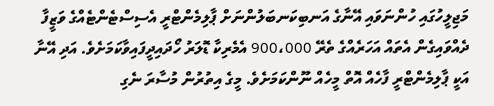މަޖިލީހުގައި ހުންނަވައި އޭނާގެ އަނބިކަނބަލުންނަށް ޕާލިމެންޓްރީ އެސިސްޓެންޓެއްގެ ވަޒީފާ ދެއްވައިގެން އެތައް އަހަރެއްގެ ތެރޭ 900،000 އެމެރިކާ ޑޮލަރު ހޯދައިދީފައިވާކަމަށެވެ. އަދި އޭނާ އަކީ ޕާލިމެންޓްރީ ފާހެއް އޮތް މީހެއް ނޫންކަމަށެވެ. މީގެ އިތުރުން މުސާރަ ނެގި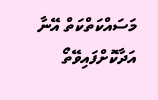މަސައްކަތްކަތް އޭނާ އަދާކޮށްފައިވޭތޯ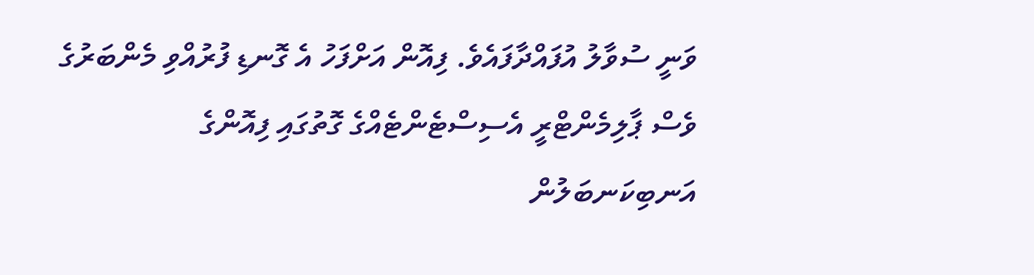ވަނީ ސުވާލު އުފައްދާފައެވެ. ފިއޮން އަށްފަހު އެ ގޮނޑި ފުރުއްވި މެންބަރުގެ ވެސް ޕާލިމެންޓްރީ އެސިސްޓެންޓެއްގެ ގޮތުގައި ފިއޮންގެ އަނބިކަނބަލުން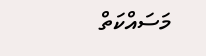މަސައްކަތް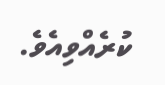ކުރެއްވިއެވެ.